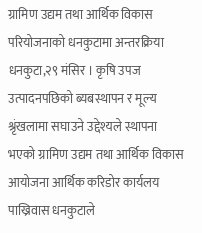ग्रामिण उद्यम तथा आर्थिक विकास परियोजनाको धनकुटामा अन्तरक्रिया
धनकुटा,२९ मंसिर । कृषि उपज उत्पादनपछिको ब्यबस्थापन र मूल्य श्रृंखलामा सघाउने उद्देश्यले स्थापना भएको ग्रामिण उद्यम तथा आर्थिक विकास आयोजना आर्थिक करिडोर कार्यलय पाख्रिवास धनकुटाले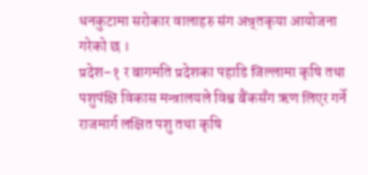धनकुटामा सरोकार वालाहरु संग अन्र्तकृया आयोजना गरेको छ ।
प्रदेश–१ र बागमति प्रदेशका पहाडि जिल्लामा कृषि तथा पशुपंक्षि विकास मन्त्रालयले विश्व बैंकसँग ऋण लिएर गर्ने राजमार्ग लक्षित पशु तथा कृषि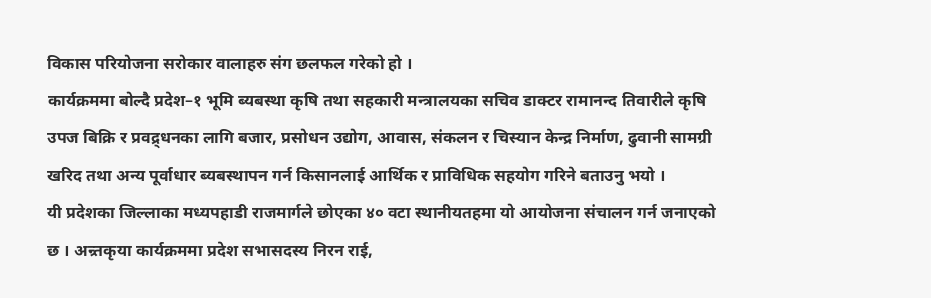विकास परियोजना सरोकार वालाहरु संग छलफल गरेको हो ।
कार्यक्रममा बोल्दै प्रदेश–१ भूमि ब्यबस्था कृषि तथा सहकारी मन्त्रालयका सचिव डाक्टर रामानन्द तिवारीले कृषि उपज बिक्रि र प्रवद्र्धनका लागि बजार, प्रसोधन उद्योग, आवास, संकलन र चिस्यान केन्द्र निर्माण, ढुवानी सामग्री खरिद तथा अन्य पूर्वाधार ब्यबस्थापन गर्न किसानलाई आर्थिक र प्राविधिक सहयोग गरिने बताउनु भयो ।
यी प्रदेशका जिल्लाका मध्यपहाडी राजमार्गले छोएका ४० वटा स्थानीयतहमा यो आयोजना संचालन गर्न जनाएको छ । अन्र्तकृया कार्यक्रममा प्रदेश सभासदस्य निरन राई,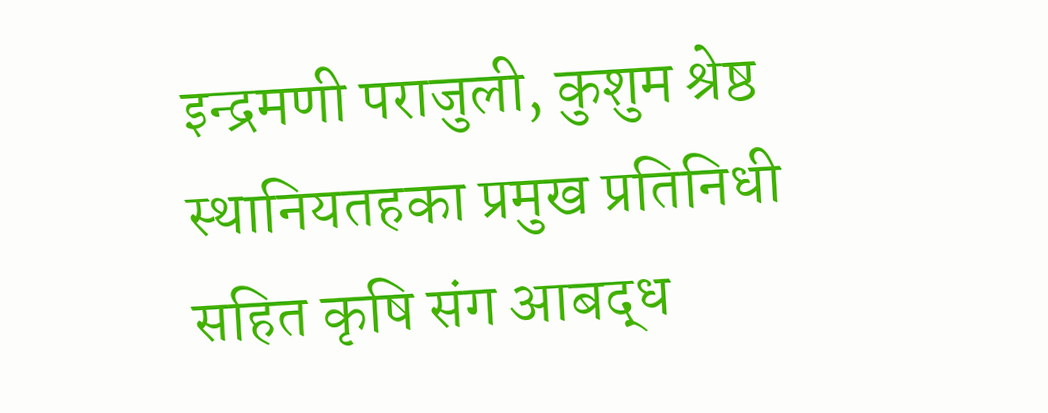इन्द्रमणी पराजुली, कुशुम श्रेष्ठ स्थानियतहका प्रमुख प्रतिनिधी सहित कृषि संग आबद्ध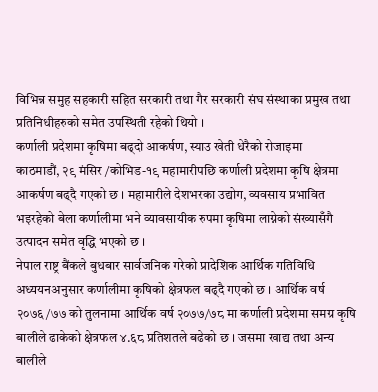विभिन्न समुह सहकारी सहित सरकारी तथा गैर सरकारी संघ संस्थाका प्रमुख तथा प्रतिनिधीहरुको समेत उपस्थिती रहेको थियो ।
कर्णाली प्रदेशमा कृषिमा बढ्दो आकर्षण, स्याउ खेती धेरैको रोजाइमा
काठमाडौं, २९ मंसिर /कोभिड-१९ महामारीपछि कर्णाली प्रदेशमा कृषि क्षेत्रमा आकर्षण बढ्दै गएको छ । महामारीले देशभरका उद्योग, व्यवसाय प्रभावित भइरहेको बेला कर्णालीमा भने व्यावसायीक रुपमा कृषिमा लाग्नेको संख्यासँगै उत्पादन समेत वृद्धि भएको छ ।
नेपाल राष्ट्र बैंकले बुधबार सार्वजनिक गरेको प्रादेशिक आर्थिक गतिविधि अध्ययनअनुसार कर्णालीमा कृषिको क्षेत्रफल बढ्दै गएको छ । आर्थिक वर्ष २०७६/७७ को तुलनामा आर्थिक वर्ष २०७७/७८ मा कर्णाली प्रदेशमा समग्र कृषि बालीले ढाकेको क्षेत्रफल ४.६८ प्रतिशतले बढेको छ । जसमा खाद्य तथा अन्य बालीले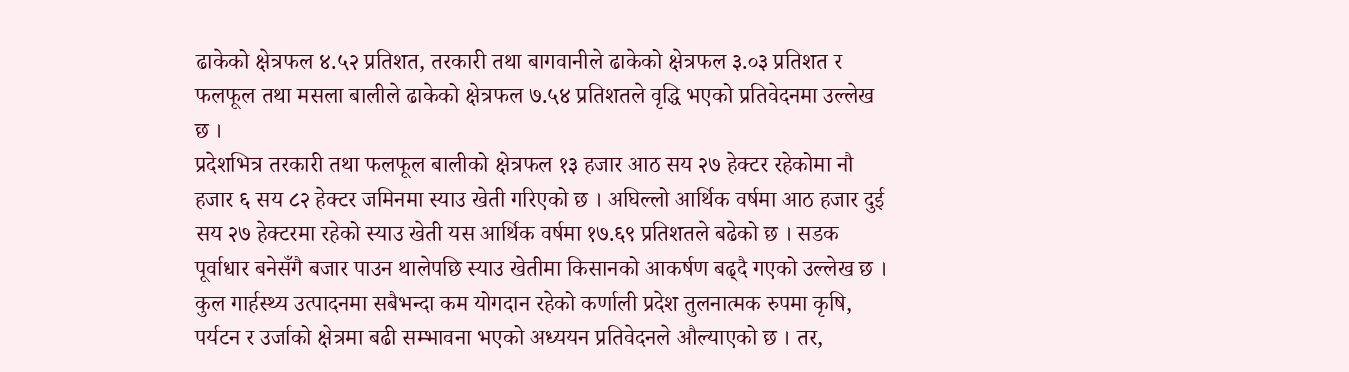ढाकेको क्षेत्रफल ४.५२ प्रतिशत, तरकारी तथा बागवानीले ढाकेको क्षेत्रफल ३.०३ प्रतिशत र फलफूल तथा मसला बालीले ढाकेको क्षेत्रफल ७.५४ प्रतिशतले वृद्धि भएको प्रतिवेदनमा उल्लेख छ ।
प्रदेशभित्र तरकारी तथा फलफूल बालीको क्षेत्रफल १३ हजार आठ सय २७ हेक्टर रहेकोमा नौ हजार ६ सय ८२ हेक्टर जमिनमा स्याउ खेती गरिएको छ । अघिल्लो आर्थिक वर्षमा आठ हजार दुई सय २७ हेक्टरमा रहेको स्याउ खेती यस आर्थिक वर्षमा १७.६९ प्रतिशतले बढेको छ । सडक पूर्वाधार बनेसँगै बजार पाउन थालेपछि स्याउ खेतीमा किसानको आकर्षण बढ्दै गएको उल्लेख छ ।
कुल गार्हस्थ्य उत्पादनमा सबैभन्दा कम योगदान रहेको कर्णाली प्रदेश तुलनात्मक रुपमा कृषि, पर्यटन र उर्जाको क्षेत्रमा बढी सम्भावना भएको अध्ययन प्रतिवेदनले औल्याएको छ । तर,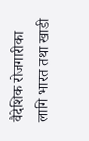वैदेशिक रोजगारीका लागि भारत तथा खाडी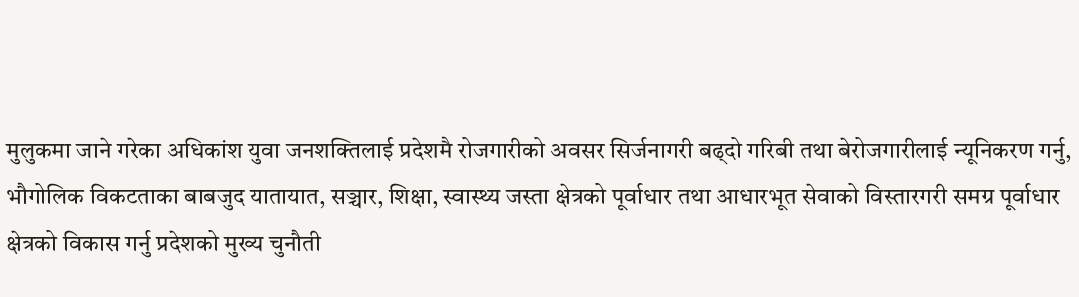मुलुकमा जाने गरेका अधिकांश युवा जनशक्तिलाई प्रदेशमै रोजगारीको अवसर सिर्जनागरी बढ्दो गरिबी तथा बेरोजगारीलाई न्यूनिकरण गर्नु, भौगोलिक विकटताका बाबजुद यातायात, सञ्चार, शिक्षा, स्वास्थ्य जस्ता क्षेत्रको पूर्वाधार तथा आधारभूत सेवाको विस्तारगरी समग्र पूर्वाधार क्षेत्रको विकास गर्नु प्रदेशको मुख्य चुनौती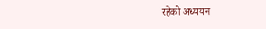रहेको अध्ययन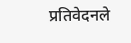प्रतिवेदनले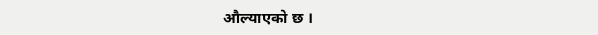औल्याएको छ ।